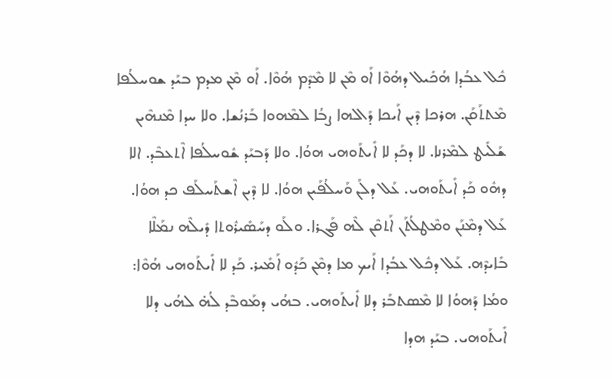ܟܽܠ ܥܒܳܕܐ ܗܳܟܺܝܠ ܕܗܳܘܶܐ ܐܰܘ ܡܶܢ ܠܐ ܡܶܕܶܡ ܗܳܘܶܐ. ܐܰܘ ܡܶܢ ܡܕܡ ܒܝܰܕ ܫܘܚܠܳܦܐ ܡܶܬܬܰܩܰܢ. ܗܪܟܐ ܕܶܝܢ ܐܰܝܟܐ ܕܰܐܠܗܐ ܨܒܳܐ ܠܡܶܗܘܐ ܒܰܪܢܳܫܐ. ܘܠܐ ܚܕܐ ܡܶܢܗܶܝܢ ܫܰܠܺܝܛ ܠܡܶܪܢܐ. ܠܐ ܕܟܰܕ ܠܐ ܐܺܝܬܰܘܗܝ ܗܘܳܐ. ܘܠܐ ܕܰܒܝܰܕ ܫܽܘܚܠܳܦܐ ܐܶܬܥܒܶܕ. ܐܠܐ ܕܗܽܘ ܟܰܕ ܐܺܝܬܰܘܗܝ. ܥܰܠ ܕܠܰܢ ܘܰܚܠܳܦܰܝܢ ܗܘܳܐ. ܠܐ ܕܶܝܢ ܐܶܫܬܰܚܠܰܦ ܟܕ ܗܘܳܐ. ܥܰܠ ܕܡܶܢܰܢ ܘܡܶܛܠܳܬܰܢ ܐܰܬܩܶܢ ܠܶܗ ܦܰܓܪܐ. ܘܠܰܘ ܕܚܰܣܺܝܪܽܘܬܐ ܕܺܝܠܶܗ ܢܡܰܠܶܐ ܒܺܐܝܕܶܗ. ܥܰܠ ܕܟܽܠ ܥܒܳܕܐ ܐܰܝܟ ܡܐ ܕܡܶܢ ܟܰܕܽܘ ܐܰܡܺܝܪ. ܟܰܕ ܠܐ ܐܺܝܬܰܘܗܝ ܗܳܘܶܐ: ܘܡܳܐ ܕܰܗܘܳܐ ܠܐ ܡܶܣܬܒܰܪ ܕܠܐ ܐܺܝܬܰܘܗܝ. ܒܗܳܝ ܕܡܰܘܒܶܕ ܠܳܗ̇ ܠܗܳܝ ܕܠܐ ܐܺܝܬܰܘܗܝ. ܒܝܰܕ ܗܕܐ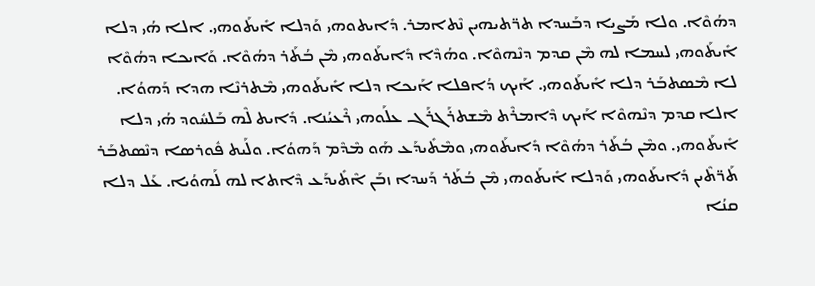ܕܗܳܘܶܐ. ܘܠܐ ܡܰܨܝܐ ܕܒܰܚܕܐ ܬܪ̈ܬܝܗܝܢ ܢܶܬܐܡܪ. ܕܺܐܝܬܘܗܝ ܘܰܕܠܐ ܐܺܝܬܰܘܗܝ. ܐܠܐ ܗܳܝ ܕܠܐ ܐܺܝܬܰܘܗܝ ܠܚܡܐ ܠܗ ܡܶܢ ܩܕܡ ܕܢܶܗܘܶܐ. ܘܗܳܕܶܐ ܕܺܐܝܬܰܘܗܝ ܡܶܢ ܒܳܬܰܪ ܕܗܳܘܶܐ. ܘܰܐܝܟܐ ܕܗܳܘܶܐ ܠܐ ܡܶܣܬܒܰܪ ܕܠܐ ܐܺܝܬܰܘܗܝ. ܐܰܝܟ ܕܳܐܦܠܐ ܐܰܝܟܐ ܕܠܐ ܐܺܝܬܰܘܗܝ ܡܶܬܪܢܶܐ ܗܕܐ ܕܰܗܘܳܐ. ܐܠܐ ܩܕܡ ܕܢܶܗܘܶܐ ܐܰܝܟ ܕܶܐܡܪܶܬ ܡܶܫܬܪܰܓܪܰܓ ܥܠܰܘܗܝ ܪܶܥܝܳܢܐ. ܕܺܐܝܬ ܠܶܗ ܒܰܠܚܽܘܕ ܗܳܝ ܕܠܐ ܐܺܝܬܰܘܗܝ. ܘܡܶܢ ܒܳܬܰܪ ܕܗܳܘܶܐ ܕܺܐܝܬܰܘܗܝ ܘܡܶܬܺܝܕܰܥ ܗܰܘ ܡܶܕܶܡ ܕܰܗܘܳܐ. ܘܠܰܝܬ ܦܽܘܪܣܐ ܕܢܶܣܬܒܰܪ ܬܰܪ̈ܬܶܝܢ ܕܺܐܝܬܰܘܗܝ ܘܰܕܠܐ ܐܺܝܬܰܘܗܝ ܡܶܢ ܒܳܬܰܪ ܕܰܚܕܐ ܙܒܰܢ ܐܶܬܺܝܕܰܥ ܕܶܐܬܐ ܠܗ ܠܰܗܘܳܝܐ. ܥܰܠ ܕܠܐ ܩܢܳܐ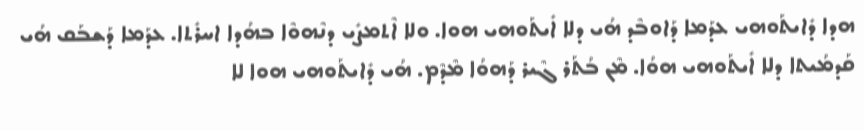ܗܕܐ ܕܺܐܝܬܰܘܗܝ ܥܕܰܡܐ ܕܰܐܘܒܶܕ ܗܳܝ ܕܠܐ ܐܺܝܬܰܘܗܝ ܗܘܐ. ܘܠܐ ܐܶܬܡܨܺܝ ܕܢܶܗܘܶܐ ܒܗܳܕܐ ܐܚܪܺܬܐ. ܥܕܰܡܐ ܕܰܫܒܰܩ ܗܳܝ ܩܰܕܡܳܝܬܐ ܕܠܐ ܐܺܝܬܰܘܗܝ ܗܘܳܐ. ܡܶܢ ܒܳܬܰܪ ܓܶܝܪ ܕܰܗܘܳܐ ܡܶܕܶܡ. ܗܳܝ ܕܺܐܝܬܰܘܗܝ ܗܘܐ ܠܐ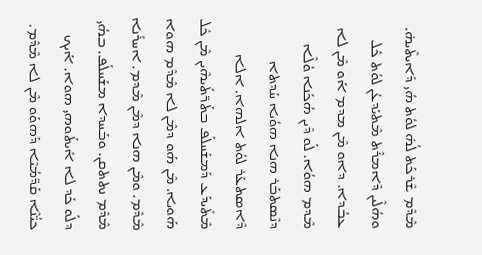ܡܶܕܶܡ ܫܶܪܟܰܬ ܠܳܗ̇ ܠܘܳܬ ܗܳܝ ܕܺܐܝܬܶܝܗ̇. ܘܗܳܠܶܝܢ ܕܶܐܡܪܶܬ ܡܶܬܝܰܕܥܳܢ ܠܘܳܬ ܟܽܠ ܥܒܳܕܐ. ܕܐܘ ܡܶܢ ܡܕܡ ܐܰܘ ܡܶܢ ܠܐ ܡܶܕܡ ܗܘܳܐ. ܠܰܘ ܕܶܝܢ ܗܳܟܰܢܐ ܘܳܠܶܐ ܕܢܶܣܬܒܰܪ ܗܢܐ ܗܘܳܝܐ ܚܰܕܬܐ ܕܶܐܣܬܥܰܪ ܠܘܳܬ ܐܠܗܐ. ܐܠܐ ܡܶܬܺܝܕܰܥ ܕܰܡܫܰܚܠܰܦ ܒܬܰܪ̈ܬܰܝܗܶܝܢ ܡܶܢ ܟܽܠ ܗܰܘܝܐ. ܡܶܢ ܗܰܘ ܕܡܶܢ ܠܐ ܡܶܕܶܡ ܗܘܐ ܡܶܕܶܡ. ܘܡܶܢ ܗܢܐ ܕܡܶܢ ܡܶܕܡ. ܐܚܪܺܢܐ ܡܶܕܶܡ ܢܬܬܩܢ. ܘܒܰܚܕܐ ܡܫܰܚܠܰܦ. ܒܗܳܝ ܕܠܰܘ ܟܰܕ ܠܐ ܐܺܝܬܰܘܗܝ ܗܘܐ. ܐܰܝܟ ܟܝ̈ܳܢܶܐ ܩܰܕ̈ܡܳܝܶܐ ܕܰܗܘܰܘ ܡܶܢ ܠܐ ܡܶܕܶܡ.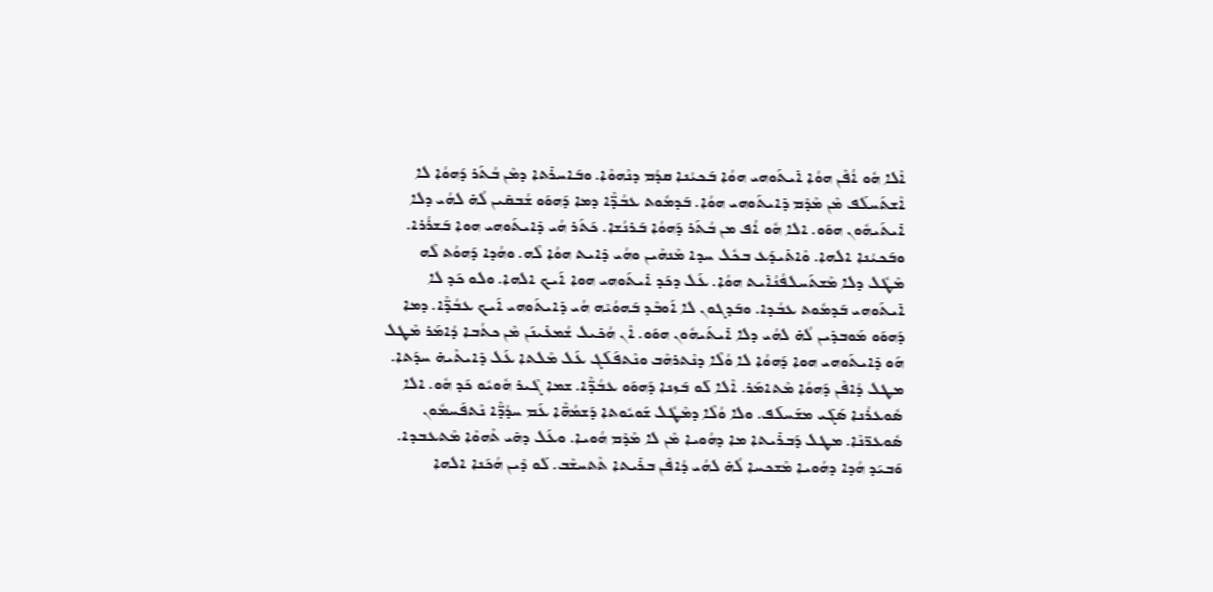ܐܶܠܐ ܗܽܘ ܐܳܦܶܢ ܗܘܳܐ ܐܺܝܬܰܘܗܝ ܗܘܳܐ ܒܰܟܝܳܢܐ ܩܕܳܡ ܕܢܶܗܘܶܐ. ܘܒܰܐܚܪܺܬܐ ܕܡܶܢ ܒܳܬܰܪ ܕܰܗܘܳܐ ܠܐ ܐܶܫܬܰܚܠܰܦ ܡܶܢ ܡܶܕܶܡ ܕܺܐܝܬܰܘܗܝ ܗܘܳܐ. ܒܰܕܡܽܘܬ ܥܒܳܕ̈ܶܐ ܕܡܐ ܕܰܗܘܰܘ ܫܳܒܩܺܝܢ ܠܳܗ̇ ܠܗܳܝ ܕܠܐ ܐܺܝܬܰܝܗܽܘܢ ܗܘܰܘ. ܐܠܐ ܗܽܘ ܐܳܦ ܡܢ ܒܳܬܰܪ ܕܰܗܘܳܐ ܒܰܪܢܳܫܐ. ܟܰܬܰܪ ܗܳܝ ܕܺܐܝܬܰܘܗܝ ܗܘܐ ܒܰܫܪܳܪܐ. ܘܒܰܟܝܳܢܐ ܐܠܗܐ. ܘܶܐܬܺܝܕܰܥ ܒܟܽܠ ܚܕܐ ܡܶܢܗܶܝܢ ܘܗܳܝ ܕܺܐܝܬ ܗܘܳܐ ܠܶܗ. ܘܗܳܕܐ ܕܰܗܘܳܬ ܠܶܗ ܡܶܛܽܠ ܕܠܐ ܡܶܫܬܰܚܠܦܳܢܳܐܺܝܬ ܗܘܳܐ. ܥܰܠ ܕܟܰܕ ܐܺܝܬܰܘܗܝ ܗܘܐ ܐܰܝܟ ܐܠܗܐ. ܘܠܘ ܟܰܕ ܠܐ ܐܺܝܬܰܘܗܝ ܒܰܕܡܽܘܬ ܥܒܳܕܐ. ܘܒܰܕܓܘܢ ܠܐ ܐܰܘܒܶܕ ܒܰܗܘܳܝܶܗ ܗܳܝ ܕܺܐܝܬܰܘܗܝ ܐܰܝܟ ܥܒܳܕ̈ܶܐ. ܕܡܐ ܕܰܗܘܰܘ ܡܰܘܒܕܺܝܢ ܠܳܗ̇ ܠܗܳܝ ܕܠܐ ܐܺܝܬܰܝܗܽܘܢ ܗܘܰܘ. ܐܶܢ ܗܳܟܺܝܠ ܫܳܡܥܺܝܢܰܢ ܡܶܢ ܟܬܳܒܐ ܕܳܐܡܰܪ ܡܶܛܠ ܗܰܘ ܕܺܐܝܬܰܘܗܝ ܗܘܐ ܕܰܗܘܳܐ ܠܐ ܘܳܠܶܐ ܕܢܶܬܪܗܶܒ ܘܢܶܬܦܰܠܰܓ ܥܰܠ ܡܶܠܬܐ ܥܰܠ ܕܺܐܝܬܶܝܗ̇ ܚܕܰܬܐ. ܡܛܠ ܕܳܐܦܶܢ ܕܰܗܘܳܐ ܡܶܬܐܡܰܪ. ܐܶܠܐ ܠܰܘ ܒܰܙܢܐ ܕܰܗܘܰܘ ܥܒܳܕ̈ܶܐ. ܫܡܐ ܓܶܝܪ ܗܽܘܝܽܘ ܟܰܕ ܗܽܘ. ܐܠܐ ܣܽܘܥܪܳܢܐ ܣܰܓܺܝ ܡܫܰܚܠܰܦ. ܘܠܐ ܘܳܠܶܐ ܕܡܶܛܽܠ ܫܰܘܝܽܘܬܐ ܕܰܫܡܳܗ̈ܶܐ ܥܰܡ ܚܕܳܕ̈ܶܐ ܢܶܬܦܰܚܡܽܘܢ ܣܽܘܥܪ̈ܢܶܐ. ܡܛܠ ܕܰܒܪܺܝܬܐ ܡܐ ܕܗܳܘܝܐ ܡܶܢ ܠܐ ܡܶܕܶܡ ܗܳܘܝܐ. ܘܥܰܠ ܕܗܺܝ ܬܶܗܘܶܐ ܡܶܬܥܒܕܐ. ܘܰܒܝܰܕ ܗܳܕܐ ܕܗܳܘܝܐ ܡܶܫܟܚܐ ܠܳܗ̇ ܠܗܳܝ ܕܳܐܦܶܢ ܒܪܺܝܬܐ ܬܶܬܚܫܶܒ. ܠܰܘ ܕܶܝܢ ܗܳܟܰܢܐ ܐܠܗܐ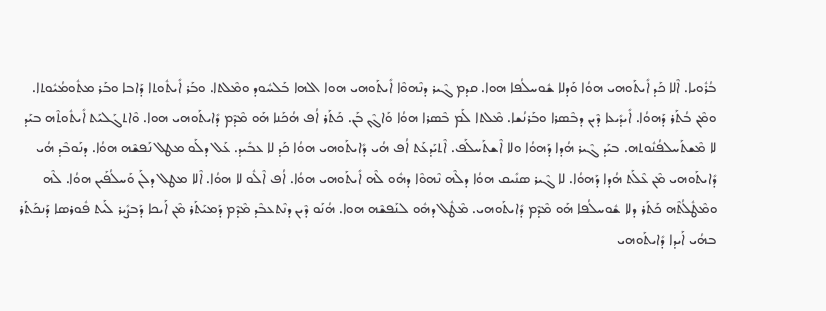ܒܳܪܽܘܝܐ. ܐܶܠܐ ܟܰܕ ܐܺܝܬܰܘܗܝ ܗܘܳܐ ܘܰܕܠܐ ܫܽܘܚܠܳܦܐ ܗܘܐ. ܩܕܡ ܓܶܝܪ ܕܢܶܗܘܶܐ ܐܺܝܬܰܘܗܝ ܗܘܐ ܐܠܗܐ ܒܰܠܚܽܘܕ ܘܡܶܠܬܐ. ܘܒܰܪ ܐܺܝܬܽܘܬܐ ܕܰܐܒܐ ܘܒܰܪ ܡܬܽܘܡܳܝܽܘܬܐ. ܘܡܶܢ ܒܳܬܰܪ ܕܰܗܘܳܐ. ܐܺܝܕܺܝܥܐ ܕܶܝܢ ܕܒܶܣܪܐ ܘܒܰܪܢܳܫܐ. ܡܶܠܬܐ ܠܰܡ ܒܶܣܪܐ ܗܘܳܐ ܘܰܐܓܶܢ ܒܰܢ. ܟܰܬܰܪ ܐܳܦ ܗܳܟܰܢܐ ܗܰܘ ܡܶܕܶܡ ܕܺܐܝܬܰܘܗܝ ܗܘܐ. ܘܶܐܬܓܰܠܝܰܬ ܐܺܝܬܽܘܬܶܗ ܒܝܰܕ ܠܐ ܡܶܫܬܰܚܠܦܳܢܽܘܬܗ. ܒܝܰܕ ܓܶܝܪ ܗܳܕܐ ܕܰܗܘܳܐ ܘܠܐ ܐܶܫܬܰܚܠܰܦ. ܐܶܬܝܰܕܥܰܬ ܐܳܦ ܗܳܝ ܕܺܐܝܬܰܘܗܝ ܗܘܳܐ ܟܰܕ ܠܐ ܥܒܺܝܕ. ܥܰܠ ܕܠܰܘ ܡܛܠ ܢܰܦܫܶܗ ܗܘܳܐ. ܕܢܰܘܒܶܕ ܗܳܝ ܕܺܐܝܬܰܘܗܝ ܡܶܢ ܥܶܠܰܬ ܗܳܕܐ ܕܰܗܘܳܐ. ܠܐ ܓܶܝܪ ܣܢܺܝܩ ܗܘܳܐ ܕܠܶܗ ܢܶܗܘܶܐ ܕܗܽܘ ܠܶܗ ܐܺܝܬܰܘܗܝ ܗܘܳܐ. ܐܳܦ ܐܶܠܽܘ ܠܐ ܗܘܳܐ. ܐܶܠܐ ܡܛܠ ܕܠܰܢ ܘܰܚܠܳܦܰܝܢ ܗܘܳܐ. ܠܶܗ ܘܡܶܛܽܠܳܬܶܗ ܟܰܬܰܪ ܕܠܐ ܫܽܘܚܠܳܦܐ ܗܰܘ ܡܶܕܶܡ ܕܺܐܝܬܰܘܗܝ. ܡܶܛܽܠ ܕܗܽܘ ܠܢܰܦܫܶܗ ܗܘܐ. ܗܳܢܰܘ ܕܶܝܢ ܕܢܶܬܥܒܶܕ ܡܶܕܶܡ ܕܰܡܝܰܬܰܪ ܡܶܢ ܐܰܝܟܐ ܕܰܒܨܺܝܪ ܠܰܝܬ ܦܽܘܪܣܐ ܕܰܢܟܰܬܰܪ ܒܗܳܝ ܐܰܝܕܐ ܕܺܐܝܬܰܘܗܝ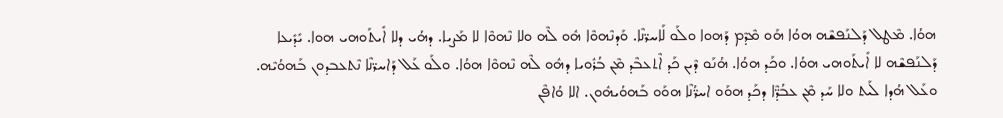ܗܘܳܐ. ܡܶܛܠ ܕܰܠܢܰܦܫܶܗ ܗܘܳܐ ܗܰܘ ܡܶܕܶܡ ܕܰܗܘܐ ܘܠܰܘ ܠܰܐܚܪ̈ܢܶܐ. ܘܰܕܢܶܗܘܶܐ ܗܽܘ ܠܶܗ ܘܠܐ ܢܶܗܘܶܐ ܠܐ ܡܰܨܝܐ. ܕܗܳܝ ܕܠܐ ܐܺܝܬܰܘܗܝ ܗܘܐ. ܝܺܕܺܝܥܐ ܕܰܠܢܰܦܫܶܗ ܠܐ ܐܺܝܬܰܘܗܝ ܗܘܳܐ. ܘܟܰܕ ܗܘܳܐ. ܗܳܢܰܘ ܕܶܝܢ ܟܰܕ ܐܶܬܥܒܶܕ ܡܶܢ ܒܳܪܽܘܝܐ ܕܗܽܘ ܠܶܗ ܢܶܗܘܶܐ ܗܘܳܐ. ܘܠܰܘ ܥܰܠ ܕܰܐܚܪ̈ܢܶܐ ܢܶܬܥܒܕܘܢ ܒܰܗܘܳܝܶܗ. ܘܥܰܠ ܗܳܕܐ ܠܰܝܬ ܘܠܐ ܚܰܕ ܡܶܢ ܥܒܳܕ̈ܶܐ ܕܟܰܕ ܗܘܰܘ ܐܚܪ̈ܳܢܶܐ ܗܘܰܘ ܒܰܗܘܳܝܗܽܘܢ. ܐܠܐ ܘܳܐܦܶܢ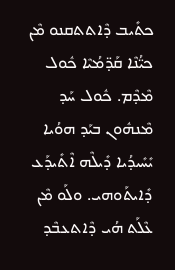ܟܬܺܝܒ ܕܶܐܬܬܩܢܘ ܡܶܢ ܟܝ̈ܳܢܶܐ ܩܰܕ̈ܡܳܝܶܐ ܟܽܘܠ ܡܶܕܶܡ. ܟܽܘܠ ܚܰܕ ܡܶܢܗܽܘܢ ܒܝܰܕ ܗܘܳܝܐ ܝܺܚܺܝܕܳܝܐ ܕܺܝܠܶܗ ܐܶܬܺܝܕܰܥ ܕܺܐܝܬܰܘܗܝ. ܘܠܰܘ ܡܶܢ ܥܶܠܰܬ ܗܳܝ ܕܶܐܬܥܒܶܕ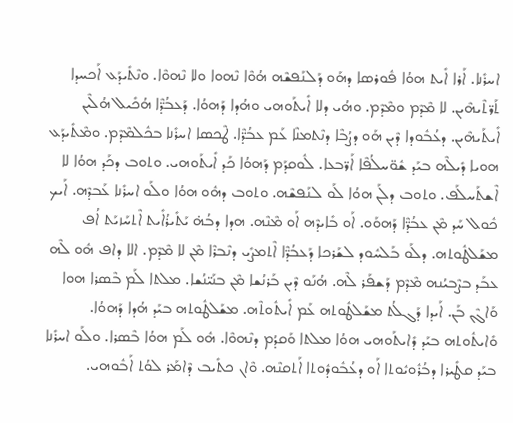ܐܚܪܺܢܐ. ܐܰܪܐ ܐܺܝܬ ܗܘܳܐ ܦܽܘܪܣܐ ܕܗܰܘ ܕܰܠܢܰܦܫܶܗ ܗܳܘܶܐ ܢܶܗܘܐ ܘܠܐ ܢܶܗܘܶܐ. ܘܢܶܬܺܝܕܰܥ ܐܰܟܚܕܐ ܬܰܪ̈ܬܶܝܗܶܝܢ. ܠܐ ܡܶܕܶܡ ܘܡܶܕܶܡ. ܘܗܳܝ ܕܠܐ ܐܺܝܬܰܘܗܝ ܘܗܳܕܐ ܕܰܗܘܳܐ. ܕܰܥܒܳܕ̈ܶܐ ܗܳܟܺܝܠ ܗܳܠܶܝܢ ܐܺܝܬܰܝܗܶܝܢ. ܕܥܳܒܽܘܕܐ ܕܶܝܢ ܗܰܘ ܕܨܳܒܶܐ ܕܢܶܬܡܢܶܐ ܥܰܡ ܥܒܳܕ̈ܶܐ. ܛܶܟܣܐ ܐܚܪܺܢܐ ܒܟܽܠܡܶܕܶܡ. ܘܡܶܬܺܝܕܰܥ ܗܘܝܐ ܕܺܝܠܶܗ ܒܝܰܕ ܫܽܘ̈ܚܠܳܦܶܐ ܐܰܪ̈ܒܥܐ. ܠܽܘܩܕܰܡ ܕܰܗܘܳܐ ܟܰܕ ܐܺܝܬܰܘܗܝ. ܘܬܘܒ ܕܟܰܕ ܗܘܳܐ ܠܐ ܐܶܫܬܰܚܠܰܦ. ܘܬܘܒ ܕܠܰܢ ܗܘܳܐ ܠܰܘ ܠܢܰܦܫܶܗ. ܘܬܘܒ ܕܗܽܘ ܗܘܳܐ ܘܠܰܘ ܐܚܪܺܢܐ ܥܰܒܕܶܗ. ܐܰܝܟ ܟܽܘܠ ܚܰܕ ܡܶܢ ܥܒܳܕ̈ܶܐ ܕܰܗܘܰܘ. ܐܰܘ ܒܺܐܝܕܶܗ ܐܰܘ ܡܶܢܶܗ. ܗܕܐ ܕܒܳܗ̇ ܝܰܬܺܝܪܳܐܺܝܬ ܐܶܬܚܰܙܝܰܬ ܐܳܦ ܡܫܰܠܛܽܘܬܗ. ܕܠܰܘ ܒܰܠܚܽܘܕ ܠܫܰܪܟܐ ܕܰܥܒܳܕ̈ܶܐ ܐܶܬܡܨܺܝ ܕܢܶܒܪܶܐ ܡܶܢ ܠܐ ܡܶܕܶܡ. ܐܠܐ ܕܐܦ ܗܽܘ ܠܶܗ ܥܒܰܕ ܒܨܶܒܝܳܢܗ ܡܶܕܶܡ ܕܰܫܦܰܪ ܠܶܗ. ܗܳܢܰܘ ܕܶܝܢ ܒܰܪܢܳܫܐ ܡܶܢ ܒܢܰܝ̈ܢܳܫܐ. ܡܠܬܐ ܠܰܡ ܒܶܣܪܐ ܗܘܐ ܘܰܐܓܶܢ ܒܰܢ. ܐܰܝܕܐ ܕܰܓܠܳܬ ܡܫܰܠܛܽܘܬܗ ܥܰܡ ܐܺܝܬܽܘܬܶܗ. ܡܫܰܠܛܽܘܬܗ ܒܝܰܕ ܗܳܕܐ ܕܰܗܘܳܐ. ܘܺܐܝܬܽܘܬܗ ܒܝܰܕ ܕܺܐܝܬܰܘܗܝ ܗܘܳܐ ܡܠܬܐ ܘܰܩܕܳܡ ܕܢܶܗܘܶܐ. ܗܽܘ ܠܰܡ ܗܘܳܐ ܒܶܣܪܐ. ܘܠܰܘ ܐܚܪܺܢܐ ܒܝܰܕ ܩܛܺܝܪܐ ܕܒܳܪܽܘܝܽܘܬܐ ܐܰܘ ܕܥܳܒܽܘܕܽܘܬܐ ܐܰܬܩܢܶܗ. ܘܶܐܢ ܟܬܺܝܒ ܕܶܐܡܰܪ ܠܘܳܬ ܐܰܒܽܘܗܝ.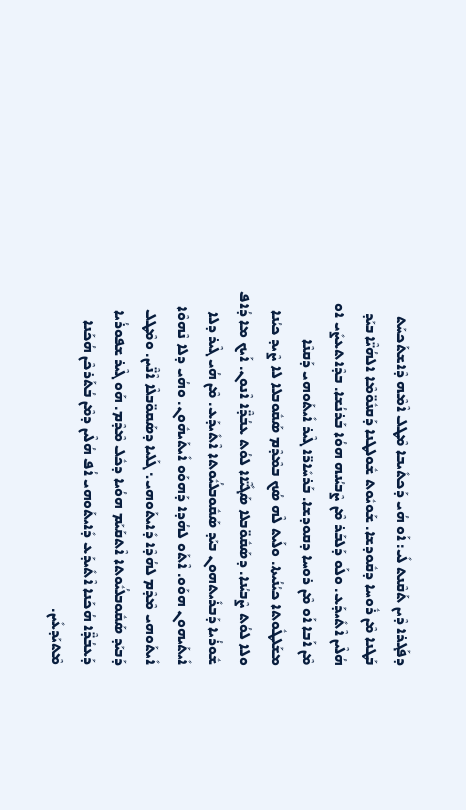ܕܦܰܓܪܐ ܕܶܝܢ ܬܰܩܶܢܬ ܠܺܝ: ܐܰܘ ܗܳܝ ܕܰܟܬܺܝܒܐ ܡܶܛܠ ܐܶܡܶܗ ܕܶܐܫܬܰܟܚܰܬ ܒܰܛܢܐ ܡܶܢ ܪܽܘܚܐ ܕܩܽܘܕܫܐ. ܫܰܘܝܽܘܬ ܫܽܘܠܛܢܐ ܕܰܩܢܽܘ̈ܡܶܐ ܐܠܗܳܝ̈ܶܐ ܒܝܰܕ ܗܳܠܶܝܢ ܐܶܬܺܝܕܰܥ. ܘܠܰܘ ܕܰܠܒܰܪ ܡܶܢ ܨܶܒܝܳܢܗ ܗܘܳܐ ܒܰܪܢܳܫܐ. ܒܕܶܐܬܥܨܺܝ ܐܘ ܡܶܢ ܐܰܒܐ ܐܰܘ ܡܶܢ ܪܘܚܐ ܕܩܘܕܫܐ. ܒܰܪܚܺܐܪ̈ܐ ܓܶܝܪ ܐܺܝܬܰܘܗܝ ܕܰܩܢܶܐ ܡܫܰܠܛܽܘܬܐ ܟܝܳܢܳܝܬܐ. ܘܠܰܝܬ ܠܶܗ ܣܳܟ ܒܡܶܕܶܡ ܣܰܩܽܘܒܠܐ ܠܐ ܨܶܝܕ ܟܝܳܢܐ ܘܠܐ ܠܘܳܬ ܨܶܒܝܳܢܐ. ܕܣܰܩܽܘ̈ܒܠܐ ܣܰܓܺܝ̈ܶܐܐ ܠܘܳܬ ܥܒܳܕ̈ܶܐ ܐܶܢܘܢ. ܐܰܝܟ ܡܐ ܕܳܐܦ ܫܽܘܪܳܝܐ ܕܰܒܪܺܝܬܗܘܢ ܒܝܰܕ ܣܰܩܽܘܒܠܳܝܽܘܬܐ ܐܶܬܺܝܕܰܥ. ܡܶܢ ܗܳܝ ܓܶܝܪ ܕܠܐ ܐܺܝܬܰܝܗܘܢ ܗܘܰܘ. ܐܶܬܰܘ ܠܗܳܕܐ ܕܰܗܘܰܘ ܐܺܝܬܰܝܗܽܘܢ. ܘܗܳܝ ܕܠܐ ܢܶܗܘܶܐ ܐܺܝܬܰܘܗܝ ܡܶܕܶܡ ܠܗܳܕܶܐ ܕܺܐܝܬܰܘܗܝ܆ ܓܰܠܝܐ ܕܣܰܩܘ̈ܒܠܶܐ ܐܶܢ̈ܶܝܢ. ܘܡܶܛܠ ܕܰܒܝܰܕ ܣܰܩܽܘܒܠܳܝܽܘܬܐ ܐܶܬܩܰܝܰܡ ܗܘܳܝܐ ܕܟܽܠ ܡܶܕܶܡ. ܗܰܘ ܓܶܝܪ ܫܦܘܪܳܝܐ ܕܰܥܒܳܕ̈ܶܐ ܗܳܟܰܢܐ ܐܶܬܺܝܕܰܥ ܕܺܐܝܬܰܘܗܝ ܐܳܦ ܗܳܠܶܝܢ ܕܡܶܢ ܒܳܬܰܪܟܶܢ ܗܳܟܰܢܐ ܡܶܬܝܰܕܥܺܝܢ.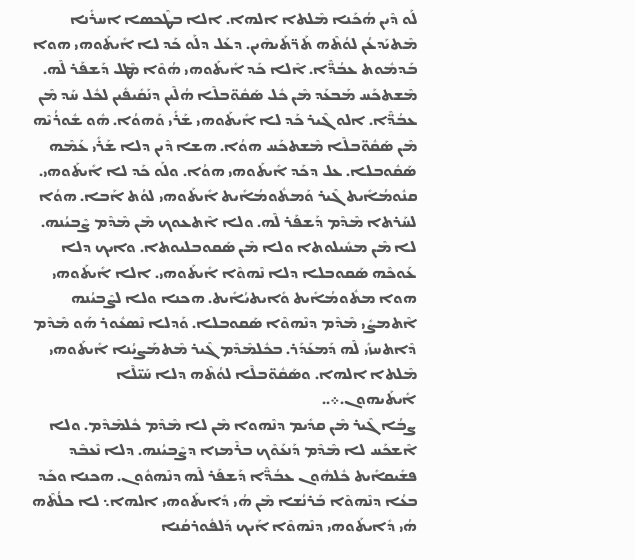ܠܰܘ ܕܶܝܢ ܗܳܟܰܢܐ ܡܶܠܬܐ ܐܠܗܐ. ܐܠܐ ܒܛܶܟܣܐ ܐܚܪܺܢܐ ܡܶܬܝܰܕܥܳܢ ܠܘܳܬܶܗ ܬܰܪ̈ܬܰܝܗܶܝܢ. ܕܥܰܠ ܕܠܰܘ ܟܰܕ ܠܐ ܐܺܝܬܰܘܗܝ ܗܘܐ ܒܰܕܡܽܘܬ ܥܒܳܕ̈ܶܐ. ܐܶܠܐ ܟܰܕ ܐܺܝܬܰܘܗܝ ܗܳܘܶܐ ܡܶܛܠ ܕܰܫܦܰܪ ܠܶܗ. ܡܶܫܬܟܰܚ ܡܰܒܥܰܕ ܡܶܢ ܟܽܠ ܣܰܩܽܘ̈ܒܠܶܐ ܗܳܠܶܝܢ ܕܢܰܩܺܝܦܺܝܢ ܠܟܽܠ ܚܰܕ ܡܶܢ ܥܒܳܕ̈ܶܐ. ܐܠܘ ܓܶܝܪ ܟܰܕ ܠܐ ܐܺܝܬܰܘܗܝ ܫܰܪܺܝ ܘܰܗܘܳܐ. ܗܽܘ ܫܽܘܪܳܝܶܗ ܡܶܢ ܣܰܩܽܘ̈ܒܠܶܐ ܡܶܫܬܟܰܚ ܗܘܳܐ. ܗܫܐ ܕܶܝܢ ܕܠܐ ܫܰܪܺܝ ܥܰܡܶܗ ܣܰܩܽܘܒܠܐ. ܥܠ ܕܟܰܕ ܐܺܝܬܰܘܗܝ ܗܘܳܐ. ܘܠܰܘ ܟܰܕ ܠܐ ܐܺܝܬܰܘܗܝ. ܩܢܽܘܡܳܐܺܝܬ ܓܶܝܪ ܘܰܡܬܽܘܡܳܐܺܝܬ ܐܺܝܬܰܘܗܝ ܠܘܳܬ ܐܰܒܐ. ܗܘܳܐ ܠܚܰܪܬܐ ܡܶܕܶܡ ܕܰܫܦܰܪ ܠܶܗ. ܘܠܐ ܐܶܬܥܘܟ ܡܶܢ ܡܶܕܶܡ ܨܶܒܝܳܢܗ. ܠܐ ܡܶܢ ܡܚܺܝܠܘܬܐ ܘܠܐ ܡܶܢ ܣܰܩܘܒܠܝܘܬܐ. ܘܐܝܟ ܕܠܐ ܥܰܘܟܶܗ ܣܰܩܘܒܠܐ ܕܠܐ ܢܶܗܘܶܐ ܐܺܝܬܰܘܗܝ. ܐܠܐ ܐܺܝܬܰܘܗܝ ܗܘܐ ܡܬܽܘܡܳܐܺܝܬ ܘܺܐܝܬܝܳܐܺܝܬ. ܗܟܢܐ ܘܠܐ ܠܨܶܒܝܳܢܗ ܐܶܬܡܨܺܝ ܡܶܕܶܡ ܕܢܶܗܘܶܐ ܣܰܩܘܒܠܐ. ܘܰܕܠܐ ܢܶܣܥܽܘܪ ܗܰܘ ܡܶܕܶܡ ܕܶܐܬܚܙܺܝ ܠܶܗ ܕܰܡܥܰܕܰܪ. ܒܟܽܠܡܶܕܶܡ ܓܶܝܪ ܡܶܬܡܰܨܝܳܢܐ ܐܺܝܬܰܘܗܝ ܡܶܠܬܐ ܐܠܗܐ. ܘܣܰܩܽܘ̈ܒܠܶܐ ܠܘܳܬܶܗ ܕܠܐ ܚܰܝ̈ܠܶܐ ܐܺܝܬܰܝܗܘܢ.܀..
ܨܒܳܐ ܓܶܝܪ ܡܶܢ ܩܕܺܝܡ ܕܢܶܗܘܐ ܡܶܢ ܠܐ ܡܶܕܶܡ ܟܽܠܡܶܕܶܡ. ܘܠܐ ܐܶܫܟܰܚ ܠܐ ܡܶܕܶܡ ܕܰܢܥܰܘܶܟ ܒܪܶܡܙܐ ܕܨܶܒܝܳܢܗ. ܕܠܐ ܢܶܥܒܶܕ ܦܫܺܝܩܐܺܝܬ ܟܽܠܗܽܘܢ ܥܒܳܕ̈ܶܐ ܕܰܫܦܰܪ ܠܶܗ ܕܢܶܗܘܽܘܢ. ܗܟܢܐ ܘܟܰܕ ܒܥܳܐ ܕܢܶܗܘܶܐ ܒܰܪܢܳܫܐ ܡܶܢ ܗܳܝ ܕܺܐܝܬܰܘܗܝ ܐܠܗܐ܆ ܠܐ ܟܠܳܬܶܗ ܗܳܝ ܕܺܐܝܬܰܘܗܝ ܕܢܶܗܘܶܐ ܐܰܝܟ ܕܰܠܦܽܘܪܩܳܢܐ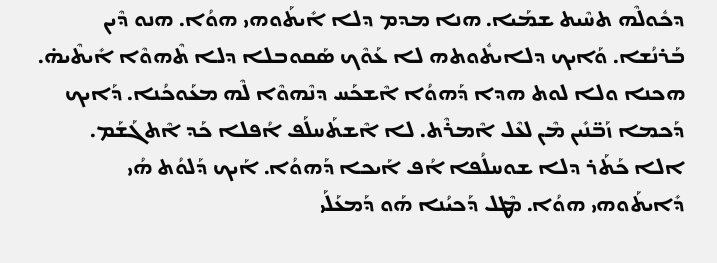ܕܟܽܘܠܶܗ ܬܚܶܝܬ ܫܡܰܝܐ. ܗܢܐ ܡܕܡ ܕܠܐ ܐܺܝܬܰܘܗܝ ܗܘܳܐ. ܗܢܘ ܕܶܝܢ ܒܰܪܢܳܫܐ. ܘܰܐܝܟ ܕܠܐܝܬܽܘܬܗ ܠܐ ܥܰܘܶܟ ܣܰܩܘܒܠܐ ܕܠܐ ܬܶܗܘܶܐ ܐܺܝܬܶܝܗ̇. ܗܟܢܐ ܘܠܐ ܠܘܬ ܗܕܐ ܕܰܗܘܳܐ ܐܶܫܟܰܚ ܕܢܶܗܘܶܐ ܠܶܗ ܡܥܰܘܟܳܢܐ. ܕܰܐܝܟ ܕܰܟܡܐ ܙܰܒ̈ܢܺܝܢ ܡܶܢ ܠܥܶܠ ܐܶܡܪܶܬ. ܠܐ ܐܶܫܬܰܚܠܰܦ ܐܳܦܠܐ ܟܰܕ ܐܶܬܓܰܫܰܡ. ܐܠܐ ܟܰܬܰܪ ܕܠܐ ܫܘܚܠܳܦܐ ܐܳܦ ܐܰܝܟܐ ܕܰܗܘܳܐ. ܐܰܝܟ ܕܰܠܘܳܬ ܗܳܝ ܕܺܐܝܬܰܘܗܝ ܗܘܳܐ. ܡܶܛܠ ܕܰܟܝܳܢܐ ܗܰܘ ܕܰܡܥܰܠܰܝ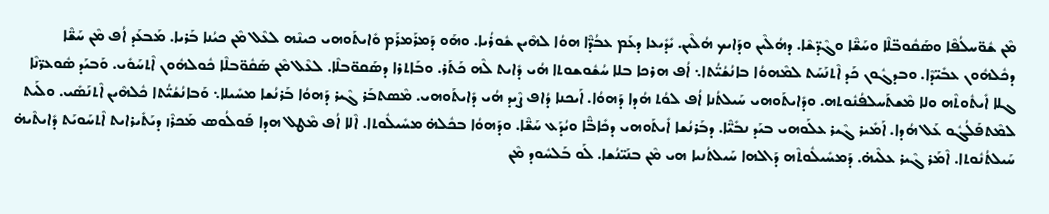ܡܶܢ ܫܽܘ̈ܚܠܳܦܶܐ ܘܣܰܩܽܘܒ̈ܠܶܐ ܘܚܰܫ̈ܶܐ ܘܓܶܕ̈ܫܶܐ. ܕܗܳܠܶܝܢ ܘܕܰܐܝܟ ܗܳܠܶܝܢ. ܝܺܕܺܝܥܐ ܕܥܰܡ ܥܒܳܕ̈ܶܐ ܗܘܳܐ ܠܗܶܝܢ ܫܽܘܪܳܝܐ. ܘܗܰܘ ܕܰܡܪܰܡܪܰܡ ܘܺܐܝܬܰܘܗܝ ܟܝܢܶܗ ܠܥܶܠ ܡܶܢ ܟܝܳܢܐ ܒܰܪܝܐ. ܡܰܒܥܰܕ ܐܳܦ ܡܶܢ ܚܰܫ̈ܶܐ ܕܟܽܠܗܽܘܢ ܥܒܺܝ̈ܕܶܐ. ܘܒܕܓܽܘܢ ܟܰܕ ܐܶܬܢܰܚܰܬ ܠܡܶܗܘܳܐ ܒܐܢܳܫܳܝ̈ܳܬܐ܆ ܐܳܦ ܗܪܟܐ ܒܠܐ ܚܳܫܽܘܫܘܬܐ ܗܳܝ ܕܺܐܝܬ ܠܶܗ ܟܰܬܰܪ. ܘܒܰܐܬܪܐ ܕܣܰܩܘ̈ܒܠܶܐ. ܠܥܶܠ ܡܶܢ ܣܰܩܽܘ̈ܒܠܶܐ ܟܽܘܠܗܽܘܢ ܐܶܬܚܰܘܺܝ. ܘܰܒܝܰܕ ܣܽܘܥܪ̈ܢܶܐ ܓܠܐ ܐܺܝܬܽܘܬܶܗ ܘܠܐ ܡܶܫܬܰܚܠܦܳܢܽܘܬܗ. ܘܕܺܐܝܬܰܘܗܝ ܚܰܝܠܬܳܢܐ ܐܳܦ ܠܘܳܬ ܗܳܕܐ ܕܰܗܘܳܐ. ܐܰܝܟܢܐ ܕܳܐܦ ܨܶܝܕ ܗܳܝ ܕܺܐܝܬܰܘܗܝ. ܡܶܣܬܒܰܪ ܓܶܝܪ ܕܰܗܘܳܐ ܒܰܪܢܳܫܐ ܡܚܺܝܠܐ܆ ܘܰܒܐܢܳܫܳܝ̈ܳܬܐ ܟܽܠܗܶܝܢ ܐܶܬܢܰܣܺܝ. ܘܠܰܝܬ ܠܡܶܬܦܰܠܳܓܽܘ ܥܰܠ ܗܳܕܐ. ܐܰܡܺܝܪ ܓܶܝܪ ܥܠܰܘܗܝ ܒܝܰܕ ܢܒܺܝ̈ܶܐ. ܕܒܰܪܢܳܫܐ ܐܺܝܬܰܘܗܝ ܕܟܺܐܒ̈ܶܐ ܘܝܳܕܰܥ ܚܰܫ̈ܶܐ. ܘܕܰܗܘܳܐ ܒܟܽܠܗ̇ ܡܚܺܝܠܽܘܬܐ. ܐܶܠܐ ܐܳܦ ܡܶܛܠ ܗܕܐ ܦܰܘܠܳܘܣ ܡܰܟܪܶܙ ܕܝܰܬܺܝܪܐܝܬ ܐܶܬܚܰܘܝܰܬ ܕܺܐܝܬܶܝܗ̇ ܚܰܝܠܬܳܢܽܘܬܐ. ܐܶܡܰܪ ܓܶܝܪ ܥܠܶܝܗ̇. ܕܰܡܚܺܝܠܽܘܬܶܗ ܕܰܐܠܗܐ ܚܰܝܠܬܳܢܝܐ ܗܝ ܡܶܢ ܒܢܰܝ̈ܢܳܫܐ. ܠܰܘ ܒܰܠܚܽܘܕ ܡܶܢ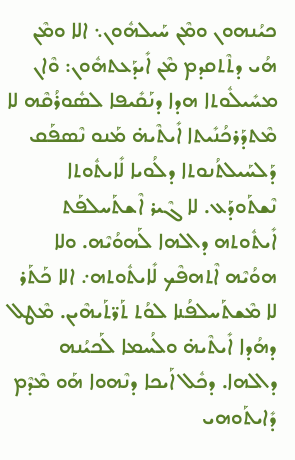ܟܝܳܢܗܘܢ ܘܡܶܢ ܚܰܝܠܗܽܘܢ܆ ܐܠܐ ܘܡܶܢ ܗܳܝ ܕܬܶܬܩܕܡ ܡܶܢ ܐܺܝܕܰܥܬܗܽܘܢ: ܘܶܐܢ ܡܚܺܝܠܽܘܬܐ ܗܕܐ ܕܢܰܩܺܝܦܐ ܠܣܽܘܪܳܩܶܗ ܠܐ ܡܶܬܕܰܪܟܳܢܺܝܬܐ ܐܺܝܬܶܝܗ̇ ܡܰܢܘ ܢܶܣܦܰܩ ܕܰܠܚܰܝܠܬܳܢܘܬܐ ܕܠܳܘܝܐ ܠܺܐܝܬܽܘܬܐ ܢܶܫܬܰܘܕܰܥ. ܠܐ ܓܶܝܪ ܐܶܫܬܰܚܠܦܰܬ ܐܺܝܬܽܘܬܗ ܕܐܠܗܐ ܠܰܗܘܳܝܶܗ. ܘܠܐ ܗܘܳܝܶܗ ܐܶܬܗܦܶܟ ܠܺܐܝܬܽܘܬܗ܇ ܐܠܐ ܟܰܬܰܪ ܠܐ ܡܶܫܬܰܚܠܦܳܢܐ ܠܘܳܬ ܬܰܪ̈ܬܰܝܗܶܝܢ. ܡܶܛܠ ܕܗܳܕܐ ܐܺܝܬܶܝܗ̇ ܘܠܳܚܡܐ ܠܰܟܝܳܢܗ ܕܐܠܗܐ. ܕܟܽܠ ܐܰܝܟܐ ܕܢܶܗܘܐ ܗܰܘ ܡܶܕܶܡ ܕܺܐܝܬܰܘܗܝ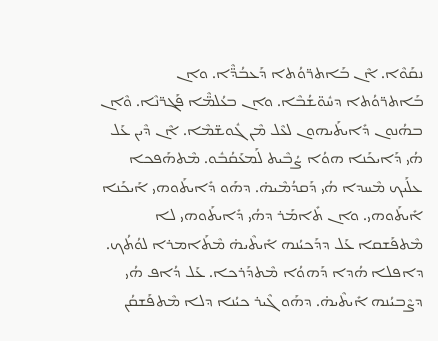ܢܩܰܘܶܐ. ܐܶܢ ܒܰܐܬܪ̈ܘܳܬܐ ܕܰܥܒܳܕ̈ܶܐ. ܘܐܢ ܒܰܐܬܪ̈ܘܳܬܐ ܕܚܽܘ̈ܫܳܒܶܐ. ܘܐܢ ܒܥܳܠܡ̈ܶܐ ܦܰܓܪ̈ܢܶܐ. ܘܶܐܢ ܒܗܳܢܘܢ ܕܺܐܝܬܰܝܗܘܢ ܠܥܶܠ ܡܶܢ ܓܽܘܫ̈ܡܶܐ. ܐܶܢ ܕܶܝܢ ܥܰܠ ܗܳܝ ܕܰܐܝܟܰܢܐ ܗܘܳܐ ܨܳܒܶܝܬ ܠܰܡܥܰܩܳܒܽܘ. ܡܶܬܗܰܦܟܐ ܥܠܰܝܟ ܡܶܚܕܐ ܗܳܝ ܕܰܩܕܳܡܶܝܗ̇. ܕܗܰܘ ܕܺܐܝܬܰܘܗܝ ܐܰܝܟܰܢܐ ܐܺܝܬܰܘܗܝ. ܘܐܢ ܬܺܐܡܰܪ ܕܗܳܝ ܕܺܐܝܬܰܘܗܝ ܠܐ ܡܶܬܦܰܫܩܐ ܥܰܠ ܕܕܰܟܝܳܢܗ ܐܺܝܬܶܝܗ̇ ܡܶܬܰܐܡܪܐ ܠܘܳܬܳܟ. ܕܐܦܠܐ ܗܳܕܐ ܕܰܗܘܳܐ ܡܶܬܕܰܪܟܐ. ܥܰܠ ܕܳܐܦ ܗܳܝ ܕܨܶܒܝܳܢܗ ܐܺܝܬܶܝܗ̇. ܕܗܰܘ ܓܶܝܪ ܟܝܳܢܐ ܕܠܐ ܡܶܬܦܰܫܩܳܢ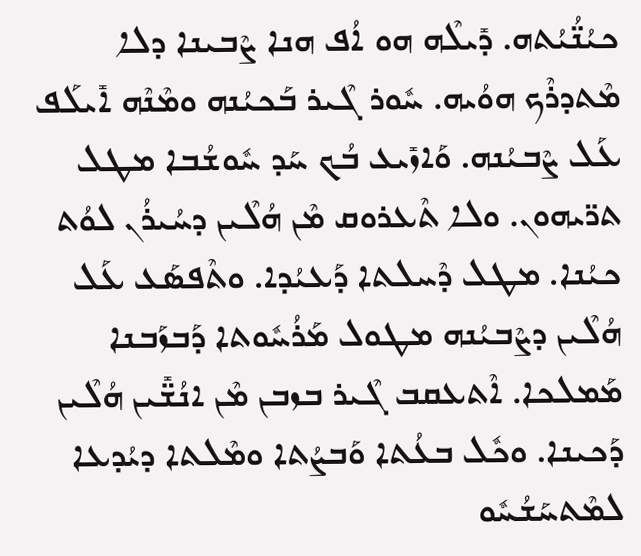ܟܝܳܢ̈ܳܝܳܬܗ. ܕܺܝܠܶܗ ܗܘ ܐܳܦ ܗܢܐ ܨܶܒܝܢܐ ܕܠܐ ܡܶܬܕܪܶܟ ܗܘܳܝܗ. ܚܽܘܪ ܓܶܝܪ ܒܰܟܝܳܢܗ ܘܡܶܢܶܗ ܐܺܝܠܰܦ ܥܰܠ ܨܶܒܝܳܢܗ. ܘܰܐܙܺܝܥ ܒܳܟ ܚܰܕ ܚܽܘܫܳܒܐ ܡܛܠ ܬܪ̈ܝܗܘܢ. ܘܠܐ ܬܶܥܪܘܩ ܡܶܢ ܗܳܠܶܝܢ ܕܚܳܝܪܳܢ ܠܘܳܬ ܟܝܳܢܐ. ܡܛܠ ܕܶܚܠܬܐ ܕܰܥܝܳܕܐ. ܘܬܶܦܣܰܥ ܥܰܠ ܗܳܠܶܝܢ ܕܨܶܒܝܳܢܗ ܡܛܘܠ ܡܰܪܳܚܽܘܬܐ ܕܰܒܙܰܒܢܐ ܡܰܡܠܟܐ. ܐܶܬܥܩܒ ܓܶܝܪ ܒܙܒܢ ܡܶܢ ܐܢܳܫ̈ܺܝܢ ܗܳܠܶܝܢ ܕܰܟܝܢܐ. ܘܟܽܠ ܒܥܳܬܐ ܘܰܒܨܳܬܐ ܘܡܶܠܬܐ ܕܝܳܕܥܐ ܠܡܶܬܚܰܫܳܚܽܘ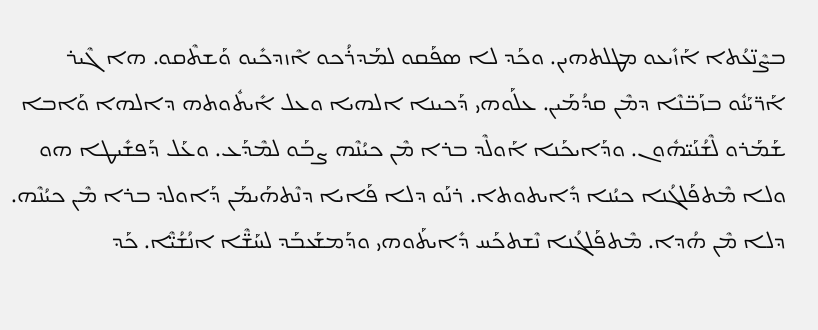ܒܨܶܢ̈ܥܳܬܐ ܐܰܙܺܝܥܘ ܡܛܠܬܗܝܢ. ܘܟܰܕ ܠܐ ܣܦܰܩܘ ܠܡܰܕܪܳܟܘ ܐܶܙܕܟܺܝܘ ܘܰܫܬܶܩܘ. ܗܐ ܓܶܝܪ ܐܰܪ̈ܝܰܢܽܘ ܒܙܰܒ̈ܢܶܐ ܕܡܶܢ ܩܕܳܡܰܝܢ. ܥܠܰܘܗܝ ܕܰܟܝܢܐ ܐܠܗܝܐ ܘܥܠ ܐܺܝܬܽܘܬܗ ܕܐܠܗܐ ܘܰܐܒܐ ܫܰܡܰܪܘ ܠܶܫܳܢܰܝ̈ܗܽܘܢ. ܘܕܰܐܝܟܰܢܐ ܐܰܘܠܶܕ ܒܪܐ ܡܶܢ ܟܝܳܢܶܗ ܨܒܰܘ ܠܡܶܕܰܥ. ܘܥܰܠ ܕܰܦܫܺܝܛܐ ܗܘ ܘܠܐ ܡܶܬܦܰܠܓܳܢܐ ܟܝܳܢܐ ܕܺܐܝܬܘܬܐ. ܪܢܰܘ ܕܠܐ ܦܰܐܝܐ ܕܢܶܬܗܰܝܡܰܢ ܕܰܐܘܠܕ ܒܪܐ ܡܶܢ ܟܝܳܢܶܗ. ܕܠܐ ܡܶܢ ܗܳܕܐ. ܡܶܬܦܰܠܓܳܢܐ ܢܶܫܬܟܰܚ ܕܺܐܝܬܰܘܗܝ ܘܕܰܡܫܰܥܒܰܕ ܠܚܰܫ̈ܶܐ ܐܢܳܫܳܝ̈ܶܐ. ܟܰܕ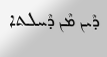ܕܶܝܢ ܡܶܢ ܕܶܚܠܬܐ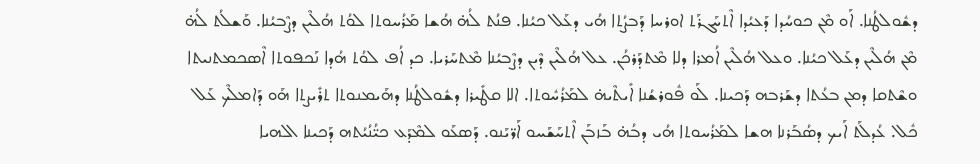ܕܫܽܘܠܛܳܢܐ. ܐܰܘ ܡܶܢ ܟܘܚܳܕܐ ܕܰܥܝܳܕܐ ܐܶܬܚܰܓܪܰܬ ܐܘܪܚܐ ܕܰܒܨܳܬܐ ܗܳܝ ܕܥܰܠ ܟܝܳܢܐ. ܦܢܳܬ ܠܳܗ̇ ܗܳܫܐ ܡܰܪܳܚܘܬܐ ܠܘܳܬ ܗܳܠܶܝܢ ܕܨܶܒܝܳܢܐ. ܘܰܫܠܳܬ ܠܳܗ̇ ܡܶܢ ܗܳܠܶܝܢ ܕܥܰܠ ܟܝܳܢܐ. ܘܥܠ ܗܳܠܶܝܢ ܐܳܡܪܐ ܕܠܐ ܡܶܬܕܰܪܟܳܢ. ܥܠ ܗܳܠܶܝܢ ܕܶܝܢ ܕܨܶܒܝܳܢܐ ܡܶܬܚܰܪܝܐ. ܟܕ ܐܳܦ ܠܘܳܬ ܗܳܕܐ ܢܰܟܦܘܬܐ ܐܶܣܟܡܬܢܝܬܐ ܘܫܶܬܩܐ ܕܡܢ ܒܥܳܬܐ ܕܫܰܪܒܗ ܕܰܟܝܢܐ. ܠܰܘ ܦܽܘܪܫܳܢܐ ܐܺܝܬܶܝܗ̇ ܠܡܰܪܳܚܽܘܬܐ. ܐܠܐ ܩܛܺܝܪܐ ܕܫܽܘܠܛܳܢܐ ܕܗܰܝܡܢܘܬܐ ܬܪܺܝܨܬܐ ܗܰܘ ܕܰܐܡܠܶܟ ܥܰܠ ܟܽܠ. ܥܳܕܠܰܬ ܐܰܝܟ ܕܣܳܒܰܪܢܐ ܗܫܐ ܠܡܰܪܳܚܘܬܐ ܗܳܝ ܕܒܳܗ̇ ܒܰܙܒܰܢ ܐܶܬܚܰܫܰܚܘ ܐܰܪ̈ܝܰܢܘ. ܕܰܣܥܰܘ ܠܡܶܕܰܥ ܟܝ̈ܳܢܳܝܳܬܗ ܕܰܟܝܢܐ ܐܠܗܝܐ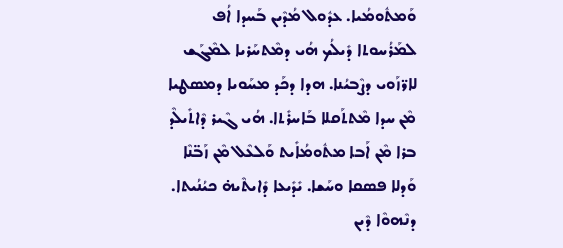ܘܰܡܬܽܘܡܳܝܐ. ܥܕܽܘܠ ܡܳܕܶܝܢ ܒܰܚܕܐ ܐܳܦ ܠܡܰܪܳܚܘܬܐ ܕܺܝܠܳܟ ܗܳܝ ܕܡܶܬܚܰܪܝܐ ܠܡܶܓܰܫ ܠܐܪ̈ܙܰܘܝ ܕܨܶܒܝܳܢܐ. ܗܕܐ ܕܟܰܕ ܡܚܰܘܝܐ ܕܡܣܛܝܐ ܡܶܢ ܚܕܐ ܡܶܬܬܰܩܠܐ ܒܰܐܚܪܺܬܐ. ܗܳܝ ܓܶܝܪ ܕܶܐܬܺܝܠܶܕ ܒܪܐ ܡܶܢ ܐܰܒܐ ܡܬܽܘܡܳܐܺܝܬ ܘܰܠܥܶܠ ܡܶܢ ܙܰܒ̈ܢܶܐ ܘܰܕܠܐ ܦܣܩܐ ܘܚܰܫܐ. ܝܺܕܺܝܥܐ ܕܺܐܝܬܶܝܗ̇ ܟܝܳܢܳܝܬܐ. ܕܢܶܗܘܶܐ ܕܶܝܢ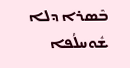ܒܶܣܪܐ ܕܠܐ ܫܽܘܚܠܳܦܐ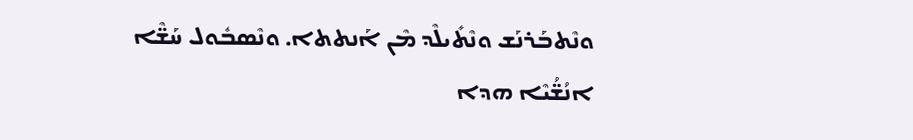ܘܢܶܬܒܰܪܢܰܫ ܘܢܶܬܺܝܠܶܕ ܡܶܢ ܐܰܢܬܬܐ. ܘܢܶܣܒܽܘܠ ܚܰܫ̈ܶܐ ܐܢܳܫ̈ܳܝܶܐ ܗܕܐ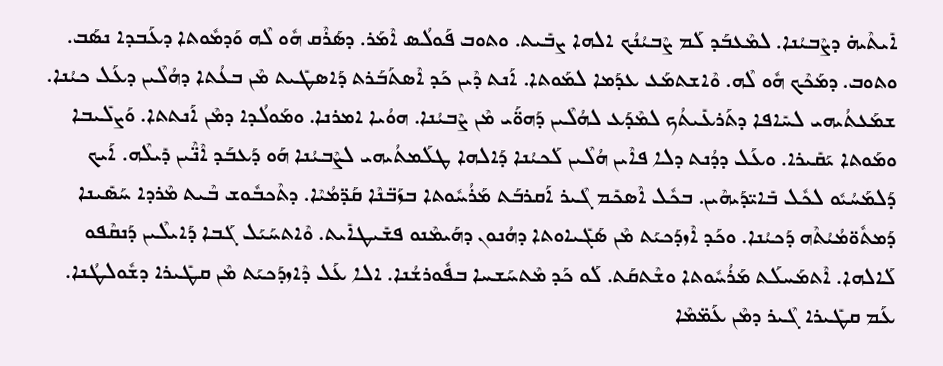ܐܺܝܬܶܝܗ̇ ܕܨܶܒܝܳܢܐ. ܠܡܶܥܒܰܕ ܠܰܡ ܨܶܒܝܳܢܳܟ ܐܠܗܐ ܨܒܺܝܬ. ܘܬܘܒ ܦܰܘܠܳܣ ܐܶܡܰܪ. ܕܣܰܪܶܩ ܗܽܘ ܠܶܗ ܘܰܕܡܽܘܬܐ ܕܥܰܒܕܐ ܢܣܰܒ. ܘܬܘܒ. ܕܡܰܟܶܟ ܗܽܘ ܠܶܗ. ܘܶܐܫܬܡܰܥ ܥܕܰܡܐ ܠܡܰܘܬܐ. ܐܰܢܬ ܕܶܝܢ ܟܰܕ ܐܶܣܬܰܒܰܪܬ ܕܰܐܣܛܺܝܬ ܡܶܢ ܒܥܳܬܐ ܕܗܳܠܶܝܢ ܕܥܰܠ ܟܝܳܢܐ. ܫܡܰܥܬܳܝܗܝ ܠܚܺܐܦܐ ܕܬܰܪܥܺܝܬܳܟ ܠܡܶܕܰܥ ܠܗܳܠܶܝܢ ܕܰܗܘ̈ܰܝ ܡܶܢ ܨܶܒܝܳܢܐ. ܗܘܳܝܐ ܐܡܪܢܐ. ܘܡܰܘܠܳܕܐ ܕܡܶܢ ܐܰܢܬܬܐ. ܘܰܨܠܺܝܒܐ ܘܡܰܘܬܐ ܝܰܩܺܝܪܐ. ܘܥܰܠ ܕܕܳܢܬ ܕܠܐ ܦܐܶܝܢ ܗܳܠܶܝܢ ܠܰܟܝܳܢܐ ܕܰܐܠܗܐ ܛܠܰܡܬܳܝܗܝ ܠܨܶܒܝܳܢܐ ܗܰܘ ܕܰܥܒܰܕ ܐܶܢ̈ܶܝܢ ܕܺܝܠܶܗ. ܐܰܝܟ ܕܰܠܡܰܚܳܝܽܘ ܠܟܽܠ ܒܺܐܝ̈ܕܰܝܗܶܝܢ. ܒܟܽܠ ܐܶܣܟܺܡ ܓܶܝܪ ܐܰܩܪܒܰܬ ܡܰܪܳܚܽܘܬܐ ܒܙܰܒ̈ܢܶܐ ܩܰܕ̈ܡܳܝܶܐ. ܕܬܶܟܒܽܘܫ ܒܶܝܬ ܡܶܪܕܐ ܚܰܣܺܝܢܐ ܕܰܡܬܽܘ̈ܡܳܝܳܬܶܗ ܕܰܟܝܳܢܐ. ܘܟܰܕ ܐܶܙܕܰܟܝܰܬ ܡܶܢ ܣܰܓܺܝܐܘܬܐ ܕܗܳܢܘܢ ܕܗܰܝܡܶܢܘ ܦܫܺܝܛܐܺܝܬ. ܘܶܐܬܚܰܝܰܠ ܓܰܒܐ ܕܰܐܝܠܶܝܢ ܕܰܢܩܶܦܘ ܠܰܐܠܗܐ. ܐܶܬܡܰܚܠܰܬ ܡܰܪܳܚܽܘܬܐ ܘܫܶܬܩܰܬ. ܠܰܘ ܟܰܕ ܡܶܬܚܰܫܚܐ ܒܦܽܘܪܫܳܢܐ. ܐܠܐ ܥܰܠ ܕܶܐܙܕܰܟܝܰܬ ܡܶܢ ܩܛܺܝܪܐ ܕܫܽܘܠܛܳܢܐ. ܥܰܡ ܩܛܺܝܪܐ ܓܶܝܪ ܕܡܶܢ ܥܰܡ̈ܡܶܐ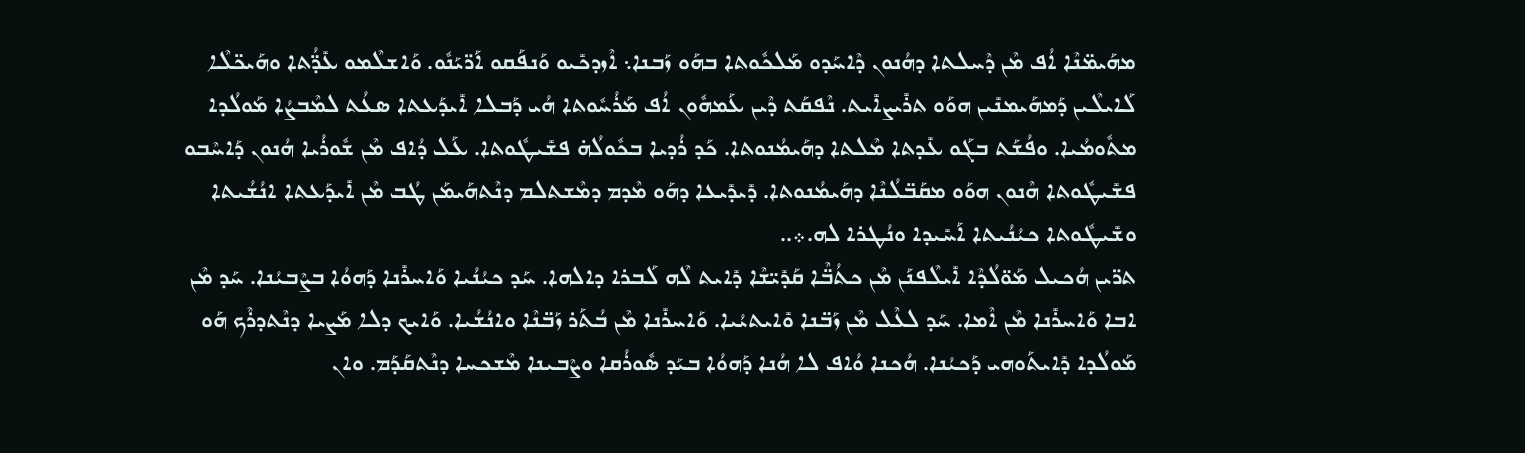ܡܗܰܝܡ̈ܢܶܐ ܐܳܦ ܡܶܢ ܕܶܚܠܬܐ ܕܗܳܢܘܢ ܕܶܐܚܰܕܘ ܡܰܠܟܽܘܬܐ ܒܗܰܘ ܙܰܒܢܐ܆ ܐܶܙܕܟܺܝܘ ܘܰܢܦܰܩܘ ܐܰܪ̈ܝܰܢܽܘ. ܘܰܐܫܠܶܡܘ ܥܺܕ̈ܳܬܐ ܘܗܰܝܟ̈ܠܶܐ ܠܰܐܝܠܶܝܢ ܕܰܡܗܰܝܡܢܺܝܢ ܗܘܰܘ ܬܪܺܝܨܐܺܝܬ. ܢܶܦܩܰܬ ܕܶܝܢ ܥܰܡܗܽܘܢ ܐܳܦ ܡܰܪܳܚܽܘܬܐ ܗܳܝ ܕܰܒܠܐ ܐܺܝܕܰܥܬܐ ܣܥܳܬ ܠܡܶܒܨܳܐ ܡܰܘܠܳܕܐ ܡܬܽܘܡܳܝܐ. ܘܦܳܫܰܬ ܒܓܰܘ ܥܺܕܬܐ ܡܶܠܬܐ ܕܗܰܝܡܳܢܘܬܐ. ܟܰܕ ܪܳܕܝܐ ܒܟܽܘܠܳܗ̇ ܦܫܺܝܛܽܘܬܐ. ܥܰܠ ܕܳܐܦ ܡܶܢ ܫܽܘܪܳܝܐ ܗܳܢܘܢ ܕܰܐܚܶܒܘ ܦܫܺܝܛܽܘܬܐ ܗܶܢܘܢ ܗܘܰܘ ܡܩܰܒ̈ܠܳܢܶܐ ܕܗܰܝܡܳܢܘܬܐ. ܕܺܝܕܺܝܥܐ ܕܗܰܘ ܡܶܕܡ ܕܡܶܫܬܠܡ ܕܢܶܬܗܰܝܡܰܢ ܛܳܒ ܡܶܢ ܐܺܝܕܰܥܬܐ ܐܢܳܫܳܝܬܐ ܘܫܺܝܛܽܘܬܐ ܟܝܳܢܳܝܬܐ ܐܰܚܺܝܕܐ ܘܢܳܛܪܐ ܠܗ.܀..
ܬܪ̈ܝܢ ܗܳܟܝܠ ܡܰܘ̈ܠܳܕܶܐ ܐܺܝܠܶܦܢܰܢ ܡܶܢ ܟܬܳܒ̈ܶܐ ܩܰܕܺܝ̈ܫܶܐ ܕܺܐܝܬ ܠܶܗ ܠܰܒܪܐ ܕܐܠܗܐ. ܚܰܕ ܟܝܳܢܳܝܐ ܘܰܐܚܪܺܢܐ ܕܰܗܘܳܐ ܒܨܶܒܝܳܢܐ. ܚܰܕ ܡܶܢ ܐܒܐ ܘܰܐܚܪܺܢܐ ܡܶܢ ܐܶܡܐ. ܚܰܕ ܠܥܶܠ ܡܶܢ ܙܰܒ̈ܢܐ ܘܺܐܝܬܝܳܝܐ. ܘܰܐܚܪܺܢܐ ܡܶܢ ܒܳܬܰܪ ܙܰܒ̈ܢܶܐ ܘܐܢܳܫܳܝܐ. ܘܰܐܝܟ ܕܠܐ ܡܰܨܝܐ ܕܢܶܬܕܪܶܟ ܗܰܘ ܡܰܘܠܳܕܐ ܕܺܐܝܬܰܘܗܝ ܕܰܟܝܳܢܐ. ܗܳܟܢܐ ܘܳܐܦ ܠܐ ܗܳܢܐ ܕܰܗܘܳܐ ܒܝܰܕ ܣܽܘܪܳܩܐ ܘܨܶܒܝܢܐ ܡܶܫܟܚܐ ܕܢܶܬܩܰܕܰܡ. ܘܐܢ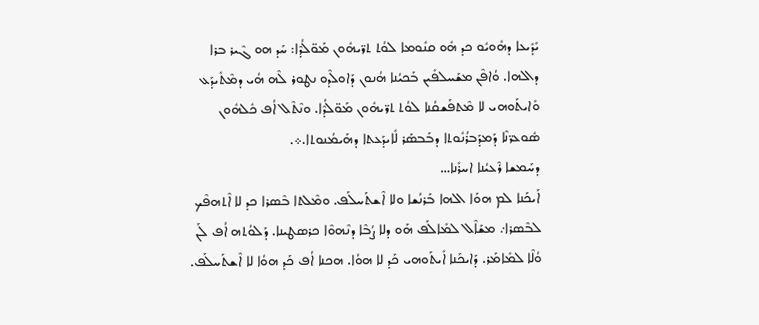ܝܺܕܺܝܥܐ ܕܗܽܘܝܽܘ ܟܕ ܗܽܘ ܩܢܽܘܡܐ ܠܘܳܬ ܬܪ̈ܝܗܽܘܢ ܡܰܘ̈ܠܳܕܶܐ: ܚܰܕ ܗܘ ܓܶܝܪ ܒܪܐ ܕܐܠܗܐ. ܘܳܐܦܶܢ ܡܫܰܚܠܦܺܝܢ ܒܰܟܝܳܢܐ ܗܳܢܘܢ ܕܰܐܘܠܶܕܘ ܢܛܘܪ ܠܶܗ ܗܳܝ ܕܡܶܬܺܝܕܰܥ ܘܺܐܝܬܰܘܗܝ ܠܐ ܡܶܬܦܰܫܩܳܢܐ ܠܘܳܬ ܬܪ̈ܝܗܽܘܢ ܡܰܘ̈ܠܳܕܶܐ. ܘܢܶܬܶܠ ܐܳܦ ܟܽܠܗܽܘܢ ܣܽܘܥܪ̈ܢܶܐ ܕܰܡܕܰܒܪܳܢܽܘܬܐ ܕܒܰܒܣܰܪ ܠܺܐܝܕܰܥܬܐ ܕܗܰܝܡܳܢܘܬܐ.܀.
ܕܚܰܡܫܐ ܪܶܥܝܳܢܐ ܐܚܪܺܢܐ…
ܐܰܝܟܰܢܐ ܠܡ ܗܘܰܐ ܐܠܗܐ ܒܰܪܢܳܫܐ ܘܠܐ ܐܶܫܬܰܚܠܰܦ. ܘܡܶܠܬܐ ܒܶܣܪܐ ܟܕ ܠܐ ܐܶܬܗܦܶܟ ܠܒܶܣܪܐ܇ ܡܫܰܐܶܠ ܠܡܺܐܠܰܦ ܗܰܘ ܕܠܐ ܨܳܒܶܐ ܕܢܶܗܘܶܐ ܟܪܣܛܝܢܐ. ܕܰܠܘܳܬܗ ܐܳܦ ܠܰܢ ܘܳܠܶܐ ܠܡܺܐܡܰܪ. ܕܰܐܝܟܰܢܐ ܐܺܝܬܰܘܗܝ ܟܰܕ ܠܐ ܗܘܳܐ. ܗܟܢܐ ܐܳܦ ܟܰܕ ܗܘܳܐ ܠܐ ܐܶܫܬܰܚܠܰܦ.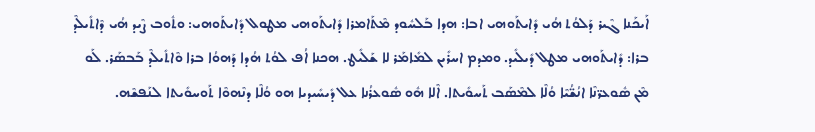ܐܰܝܟܰܢܐ ܓܶܝܪ ܕܰܠܘܳܬ ܗܳܝ ܕܺܐܝܬܰܘܗܝ ܐܒܐ: ܗܕܐ ܒܰܠܚܽܘܕ ܡܶܬܰܐܡܪܐ ܕܺܐܝܬܰܘܗܝ ܡܛܘܠ ܕܺܐܝܬܰܘܗܝ: ܘܬܽܘܒ ܨܶܝܕ ܗܳܝ ܕܶܐܬܺܝܠܶܕ ܒܪܐ: ܕܺܐܝܬܰܘܗܝ ܡܛܠ ܕܺܝܠܺܝܕ. ܘܡܕܡ ܐܚܪܺܝܢ ܠܡܺܐܡܰܪ ܠܐ ܫܰܠܺܝܛ. ܗܟܢܐ ܐܳܦ ܠܘܳܬ ܗܳܕܐ ܕܰܗܘܳܐ ܒܪܐ ܘܶܐܬܺܝܠܶܕ ܒܰܒܣܰܪ. ܠܰܘ ܡܶܢ ܣܽܘܥܪ̈ܢܶܐ ܐܢܳܫ̈ܳܝܶܐ ܘܳܠܶܐ ܠܡܶܣܰܒ ܬܰܚܘܺܝܬܐ. ܐܶܠܐ ܗܽܘ ܣܽܘܥܪܳܢܐ ܥܠ ܕܺܝܚܺܝܕܝܐ ܗܘ ܘܳܠܶܐ ܕܢܶܗܘܶܐ ܬܰܘܚܘܺܝܬܐ ܠܢܰܦܫܶܗ.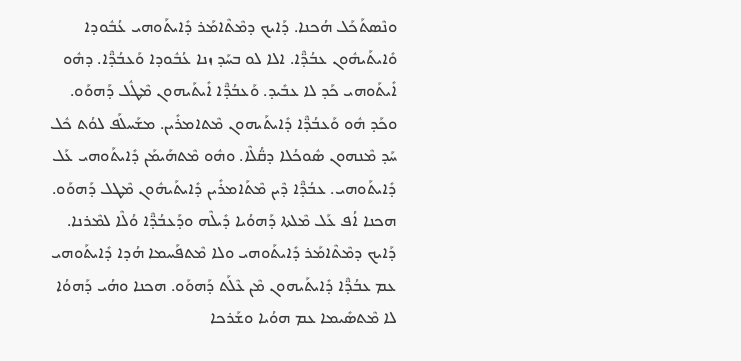ܘܢܶܣܬܰܟܰܠ ܗܳܟܢܐ. ܕܰܐܝܟ ܕܡܶܬܶܐܡܰܪ ܕܺܐܝܬܰܘܗܝ ܥܳܒܽܘܕܐ ܘܺܐܝܬܰܝܗܽܘܢ ܥܒܳܕ̈ܶܐ. ܐܠܐ ܠܘ ܒܚܰܕ ܙܢܐ ܥܳܒܽܘܕܐ ܘܰܥܒܳܕ̈ܶܐ. ܕܗܽܘ ܐܺܝܬܰܘܗܝ ܟܰܕ ܠܐ ܥܒܺܝܕ. ܘܰܥܒܳܕ̈ܶܐ ܐܺܝܬܰܝܗܘܢ ܡܶܛܽܠ ܕܰܗܘܰܘ. ܘܟܰܕ ܗܽܘ ܘܰܥܒܳܕ̈ܶܐ ܕܺܐܝܬܰܝܗܘܢ ܡܶܬܐܡܪܺܝܢ. ܡܫܰܚܠܰܦ ܠܘܳܬ ܟܽܠ ܚܰܕ ܡܶܢܗܘܢ ܣܽܘܟܳܠܐ ܕܩ̈ܳܠܶܐ. ܘܗܽܘ ܡܶܬܗܰܝܡܰܢ ܕܺܐܝܬܰܘܗܝ ܥܰܠ ܕܺܐܝܬܰܘܗܝ. ܥܒܳܕ̈ܶܐ ܕܶܝܢ ܡܶܬܰܐܡܪܺܝܢ ܕܺܐܝܬܰܝܗܽܘܢ ܡܶܛܠ ܕܰܗܘܰܘ. ܗܟܢܐ ܐܳܦ ܥܰܠ ܡܶܠܬܐ ܕܰܗܘܳܝܐ ܕܺܝܠܶܗ ܘܕܰܥܒܳܕ̈ܶܐ ܘܳܠܶܐ ܠܡܶܪܢܐ. ܕܰܐܝܟ ܕܡܶܬܶܐܡܰܪ ܕܺܐܝܬܰܘܗܝ ܘܠܐ ܡܶܬܦܰܚܡܐ ܗܳܕܐ ܕܺܐܝܬܰܘܗܝ ܥܡ ܥܒܳܕ̈ܶܐ ܕܺܐܝܬܰܝܗܘܢ ܡܶܢ ܥܶܠܰܬ ܕܰܗܘܰܘ. ܗܟܢܐ ܘܗܳܝ ܕܰܗܘܳܐ ܠܐ ܡܶܬܣܺܝܡܐ ܥܡ ܗܘܳܝܐ ܘܫܰܪܟܐ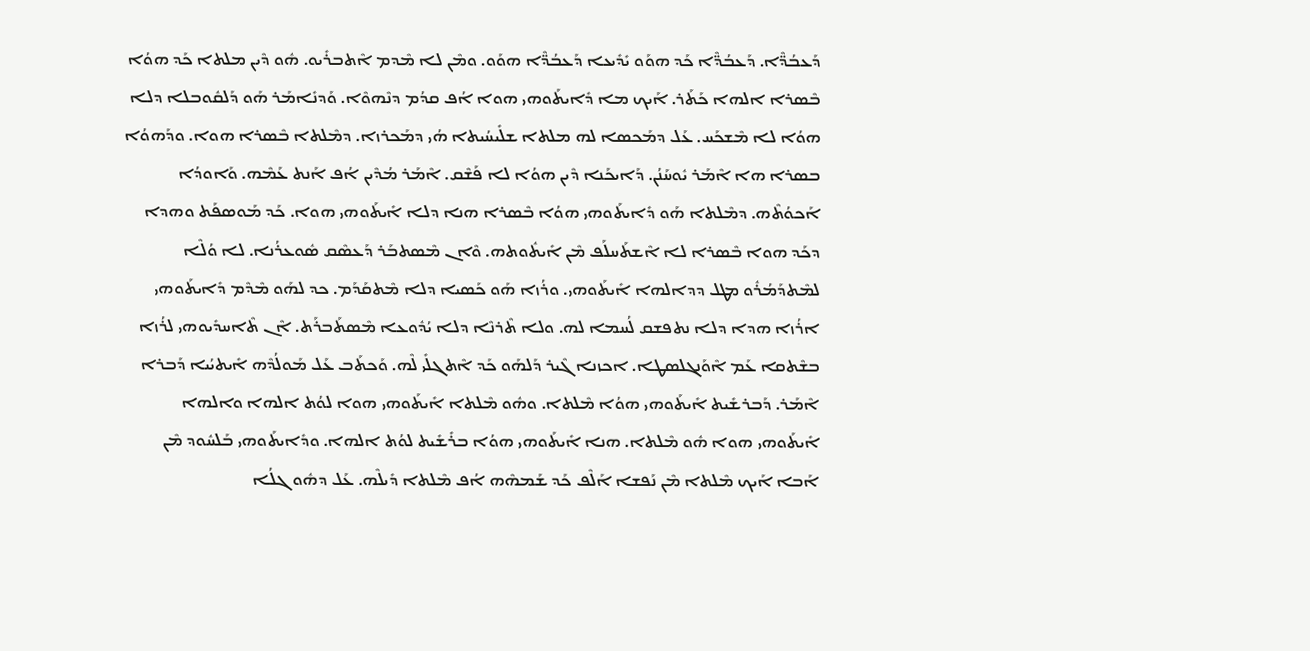ܕܰܥܒܳܕ̈ܶܐ. ܕܰܥܒܳܕ̈ܶܐ ܟܰܕ ܗܘܰܘ ܝܺܕܺܝܥܐ ܕܰܥܒܳܕ̈ܶܐ ܗܘܰܘ. ܘܡܶܢ ܠܐ ܡܶܕܡ ܐܶܬܒܪܺܝܘ. ܗܽܘ ܕܶܝܢ ܡܠܬܐ ܟܰܕ ܗܘܳܐ ܒܶܣܪܐ ܐܠܗܐ ܟܰܬܰܪ. ܐܰܝܟ ܡܐ ܕܺܐܝܬܰܘܗܝ ܗܘܐ ܐܳܦ ܩܕܳܡ ܕܢܶܗܘܶܐ. ܘܰܕܢܺܐܡܰܪ ܗܰܘ ܕܰܠܩܽܘܒܠܐ ܕܠܐ ܗܘܳܐ ܠܐ ܡܶܫܟܰܚ. ܥܰܠ ܕܡܰܟܣܐ ܠܗ ܡܠܬܐ ܫܠܺܝܚܳܝܬܐ ܗܳܝ ܕܡܰܟܪܙܐ. ܕܡܶܠܬܐ ܒܶܣܪܐ ܗܘܐ. ܘܕܰܗܘܳܐ ܒܣܪܐ ܗܐ ܐܶܡܰܪ ܝܽܘܚܰܢܳܢ. ܕܰܐܝܟܰܢܐ ܕܶܝܢ ܗܘܳܐ ܠܐ ܦܰܫܶܩ. ܐܶܡܰܪ ܡܳܕܶܝܢ ܐܳܦ ܐܰܢܬ ܥܰܡܶܗ. ܘܰܐܘܕܳܐ ܐܰܟܘܳܬܶܗ. ܕܡܶܠܬܐ ܗܰܘ ܕܺܐܝܬܰܘܗܝ ܗܘܳܐ ܒܶܣܪܐ ܗܢܐ ܕܠܐ ܐܺܝܬܰܘܗܝ ܗܘܐ. ܟܰܕ ܡܰܘܣܦܰܬ ܘܗܕܐ ܕܟܰܕ ܗܘܐ ܒܶܣܪܐ ܠܐ ܐܶܫܬܰܚܠܰܦ ܡܶܢ ܐܺܝܬܽܘܬܗ. ܘܶܐܢ ܡܶܣܬܒܰܪ ܕܰܥܣܶܩ ܣܽܘܥܪܳܢܐ. ܠܐ ܘܳܠܶܐ ܠܡܶܬܕܰܡܳܪܽܘ ܡܛܠ ܕܕܐܠܗܐ ܐܺܝܬܰܘܗܝ. ܘܪܳܙܐ ܗܰܘ ܟܰܣܝܐ ܕܠܐ ܡܶܬܩܰܕܰܡ. ܟܕ ܠܗܰܘ ܡܶܕܶܡ ܕܺܐܝܬܰܘܗܝ ܐܪܳܙܐ ܗܕܐ ܕܠܐ ܢܬܦܫܩ ܠܳܚܡܐ ܠܗ. ܘܠܐ ܬܶܪܢܶܐ ܕܠܐ ܝܳܕܽܘܥܐ ܡܶܣܬܰܒܪܰܬ. ܐܶܢ ܬܶܐܚܕܺܝܘܗܝ ܠܪܳܙܐ ܒܫܶܬܩܐ ܥܰܡ ܐܶܘܰܢܓܠܣܛܐ. ܐܟܙܢܐ ܓܶܝܪ ܕܰܠܗܰܘ ܟܰܕ ܐܶܬܓܠܺܝ ܠܶܗ. ܘܰܟܬܰܒ ܥܰܠ ܡܰܘܠܳܕܶܗ ܐܺܝܬܝܳܝܐ ܕܰܒܪܐ ܐܶܡܰܪ. ܕܰܒܪܫܺܝܬ ܐܺܝܬܰܘܗܝ ܗܘܳܐ ܡܶܠܬܐ. ܘܗܽܘ ܡܶܠܬܐ ܐܺܝܬܰܘܗܝ ܗܘܐ ܠܘܳܬ ܐܠܗܐ ܘܐܠܗܐ ܐܺܝܬܰܘܗܝ ܗܘܐ ܗܽܘ ܡܶܠܬܐ. ܗܢܐ ܐܺܝܬܰܘܗܝ ܗܘܳܐ ܒܪܺܫܺܝܬ ܠܘܳܬ ܐܠܗܐ. ܘܕܺܐܝܬܰܘܗܝ ܒܰܠܚܽܘܕ ܡܶܢ ܐܰܒܐ ܐܰܝܟ ܡܶܠܬܐ ܡܶܢ ܢܰܦܫܐ ܐܰܠܶܦ ܟܰܕ ܫܰܡܗܶܗ ܐܳܦ ܡܶܠܬܐ ܕܺܝܠܶܗ. ܥܰܠ ܕܗܽܘ ܓܠܳܐ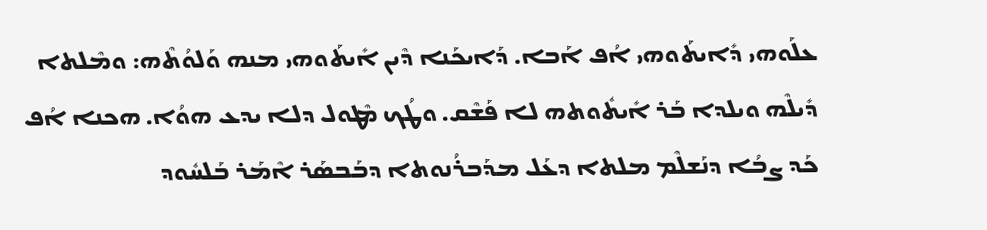ܥܠܰܘܗܝ ܕܺܐܝܬܰܘܗܝ ܐܳܦ ܐܰܒܐ. ܕܰܐܝܟܰܢܐ ܕܶܝܢ ܐܺܝܬܰܘܗܝ ܡܢܗ ܘܰܠܘܳܬܶܗ: ܘܡܶܠܬܐ ܕܺܝܠܶܗ ܘܝܠܕܐ ܒܰܪ ܐܺܝܬܽܘܬܗ ܠܐ ܦܰܫܶܩ. ܘܛܳܟ ܡܶܛܘܠ ܕܠܐ ܝܕܥ ܗܘܳܐ. ܗܟܢܐ ܐܳܦ ܟܰܕ ܨܒܳܐ ܕܢܰܫܠܶܡ ܡܠܬܐ ܕܥܰܠ ܡܕܰܒܪܳܢܘܬܐ ܕܒܰܒܣܰܪ ܐܶܡܰܪ ܒܰܠܚܽܘܕ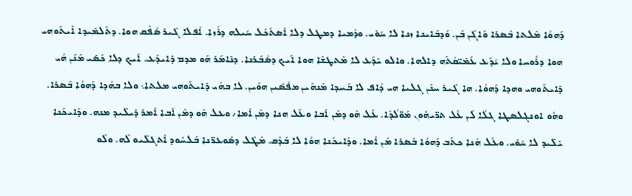ܕܰܗܘܳܐ ܡܶܠܬܐ ܒܶܣܪܐ ܘܰܐܓܶܢ ܒܰܢ. ܘܰܕܒܰܐܝܢܐ ܙܢܐ ܠܐ ܚܰܘܺܝ. ܘܕܳܡܝܐ ܕܡܛܠ ܕܠܐ ܐܶܣܬܰܟܰܠ ܚܰܝܠܗ ܕܪܳܙܐ. ܐܳܦܠܐ ܓܶܝܪ ܣܳܦܶܩ ܗܘܐ. ܕܬܰܠܡܺܝܕܐ ܐܺܝܬܰܘܗܝ ܗܘܐ ܕܪܽܘܚܐ ܘܠܐ ܝܳܕܰܥ ܥܰܡܺܝ̈ܩܳܬܶܗ ܕܐܠܗܐ. ܘܐܠܘ ܝܺܕܰܥ ܠܐ ܡܶܬܛܫܶܐ ܗܘܐ ܐܰܝܟ ܕܣܳܒܰܪܢܐ. ܕܢܺܐܡܰܪ ܗܰܘ ܡܕܡ ܕܺܐܝܕܰܥ. ܐܰܝܟ ܕܠܐ ܟܰܣܺܝ ܡܶܢܰܢ ܗܳܝ ܕܺܐܝܬܰܘܗܝ ܘܗܕܐ ܕܰܗܘܳܐ. ܗܐ ܓܶܝܪ ܚܢܰܢ ܓܠܝܐ ܗܝ ܕܳܐܦ ܠܐ ܒܰܚܕܐ ܡܶܢܗܶܝܢ ܡܦܳܣܺܝܢ ܗܘܰܝܢ. ܠܐ ܒܗܳܝ ܕܺܐܝܬܰܘܗܝ ܡܠܬܐ܆ ܘܠܐ ܒܗܳܕܐ ܕܰܗܘܳܐ ܒܶܣܪܐ. ܘܗܽܘ ܐܘܢܓܠܣܛܐ ܓܠܳܐ ܠܰܢ ܥܰܠ ܬܪ̈ܝܗܽܘܢ ܡܰܘ̈ܠܳܕܶܐ. ܥܰܠ ܗܰܘ ܕܡܶܢ ܐܰܒܐ ܘܥܰܠ ܗܢܐ ܕܡܶܢ ܐܶܡܐ܇ ܘܥܠ ܗܰܘ ܕܡܶܢ ܐܰܒܐ ܐܶܡܪ ܕܺܝܠܺܝܕ ܡܢܗ. ܘܕܰܐܝܟܰܢܐ ܝܺܠܺܝܕ ܠܐ ܚܰܘܺܝ. ܘܥܰܠ ܗܳܢܐ ܟܬܰܒ ܕܰܗܘܳܐ ܒܶܣܪܐ ܡܶܢ ܐܶܡܐ. ܘܕܰܐܝܟܰܢܐ ܗܘܳܐ ܠܐ ܒܰܕܶܩ. ܡܶܛܽܠ ܕܣܽܘܥܪ̈ܢܐ ܒܰܠܚܽܘܕ ܐܶܬܓܠܺܝܘ ܠܶܗ. ܘܠܰܘ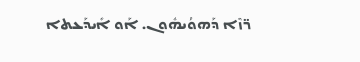ܪ̈ܙܶܐ ܕܰܗܘܳܝܗܽܘܢ. ܐܰܘ ܐܺܝܕܰܥܬܐ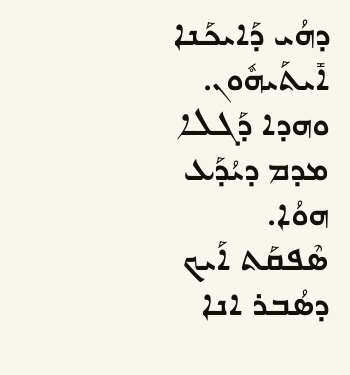ܕܗܳܝ ܕܰܐܝܟܰܢܐ ܐܺܝܬܰܝܗܽܘܢ. ܘܗܕܐ ܕܰܓܠܐ ܡܕܡ ܕܝܳܕܰܥ ܗܘܳܐ. ܣܶܦܩܰܬ ܐܰܝܟ ܕܣܳܒܪ ܐܢܐ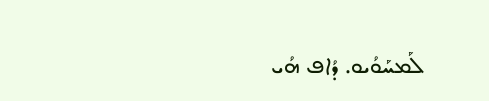ܠܰܡܚܰܘܳܝܘ. ܕܳܐܦ ܗܳܝ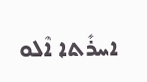ܐܚܪܺܬܐ ܐܶܠܘ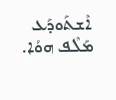ܐܶܫܬܰܘܕܰܥ ܡܰܠܶܦ ܗܘܳܐ.